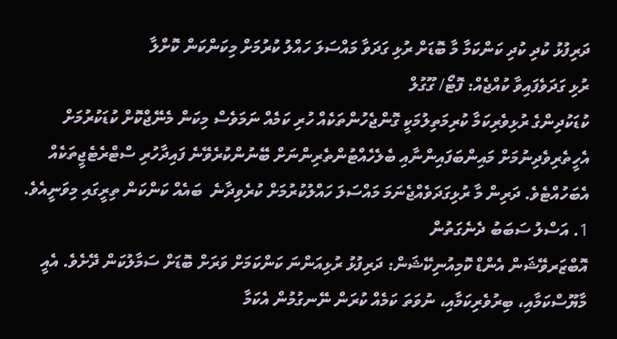ދަރިފުޅު ކުދި ކުދި ކަންކަމާ މާ ބޮޑަށް ރުޅި ގަދަވާ މައްސަލަ ހައްލު ކުރުމަށް މިކަންކަން ކޮށްލާ
ރުޅި ގަދަވެފައިވާ ކުއްޖެއް: ފޮޓޯ/ ގޫގުލް
ކުޑަކުދިންގެ ރުޅިވެރިކަމާ ކުރިމަތިލުމަކީ ގޮންޖެހުންތަކެއް ހުރި ކަމެއް ނަމަވެސް މިކަން މެނޭޖްކޮށް ކުޑަކުރުމަށް އެހީތެރިވެދިނުމަށް މައިންބަފައިންނާއި ބެލެހެއްޓުންތެރިންނަށް ބޭނުންކުރެވޭނެ ފައިދާހުރި ސްޓްރެޓެޖީތަކެއް އެބަހުއްޓެވެ. ދަރިން މާ ރުޅިގަދަވެއްޖެނަމަ މައްސަލަ ހައްލުކުރުމަށް ކުރެވިދާނެ  ބައެއް ކަންކަން ތިރީގައި މިވަނީއެވެ.
1. އަސްލު ސަބަބު ދެނެގަތުން
އޮބްޒަރވޭޝަން އެންޑް ކޮމިއުނިކޭޝަން: ދަރިފުޅު ރުޅިއަންނަ ކަންކަމަށް ވަރަށް ބޮޑަށް ސަމާލުކަން ދޭށެވެ. އެއީ މާޔޫސްކަމާއި، ބިރުވެރިކަމާއި، ނުވަތަ ކަމެއް ކުރަން ނޭނގުމުން އެކަމާ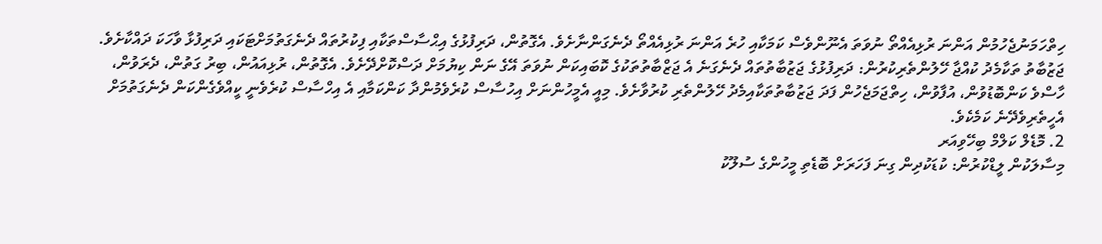ހިތްހަމަނުޖެހުމުން އަންނަ ރުޅިއެއްތޯ ނުވަތަ އެނޫންވެސް ކަމަކާއި ހުރެ އަންނަ ރުޅިއެއްތޯ ދެނެގަންނާށެވެ. އެގޮތުން، ދަރިފުޅުގެ އިޙްސާސްތަކާއި ފިކުރުތައް ދެނެގަތުމަށްޓަކައި ދަރިފުޅާ ވާހަކަ ދައްކާށެވެ.
ޖަޒުބާތު ތަކާމެދު ކުއްޖާ ހޭލުންތެރިކުރުން: ދަރިފުޅުގެ ޖަޒުބާތުތައް ދެނެގަނެ އެ ޖަޒްބާތުތަކުގެ ކޮބައިކަން ނުވަތަ އޭގެ ނަން ކިޔުމަށް ދަސްކޮށްދޭށެވެ. އެގޮތުން، ރުޅިއައުން، ބިރު ގަތުން، ދެރަވުން، ހާސްވެ ކަންބޮޑުވުން، އުފާވުން، ހިތްޖަމަޖެހުން ފަދަ ޖަޒުބާތުތަކާއިމެދު ހޭލުންތެރި ކުރުވާށެވެ. މިއީ އެމީހުންނަށް އިހުސާސް ކުރެވެމުންދާ ކަންކަމާއި އެ އިހްސާސް ކުރެވެނީ ކީއްވެގެންކަން ދެނެގަތުމަށް އެހީތެރިވެދޭނެ ކަމެކެވެ.
2. މޮޑެލް ކަލްމް ބިހޭވިއަރ
މިސާލަކުން ލީޑްކުރުން: ކުޑަކުދިން ގިނަ ފަހަރަށް ބޮޑެތި މީހުންގެ ސުލޫކު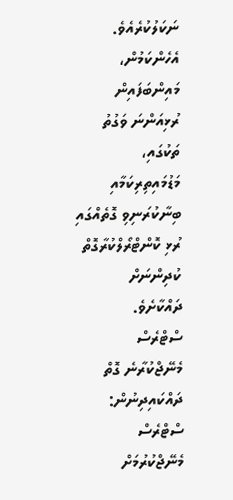ނަކަލުކުރެއެވެ. އެހެންކަމުން، މައިންބަފައިން ރުޅިއަންނަ ވަގުތު ތަކުގައި، މަޑުމައިތިރިކަމާއި ބިނާކުރަނިވި ގޮތެއްގައި ރުޅި ކޮންޓްރޯލްކުރާގޮތް ކުދިންނަށް ދައްކާށެވެ.
ސްޓްރެސް މެނޭޖްކުރާނެ ގޮތް ދައްކައިދިނުން: ސްޓްރެސް މެނޭޖްކުރުމަށް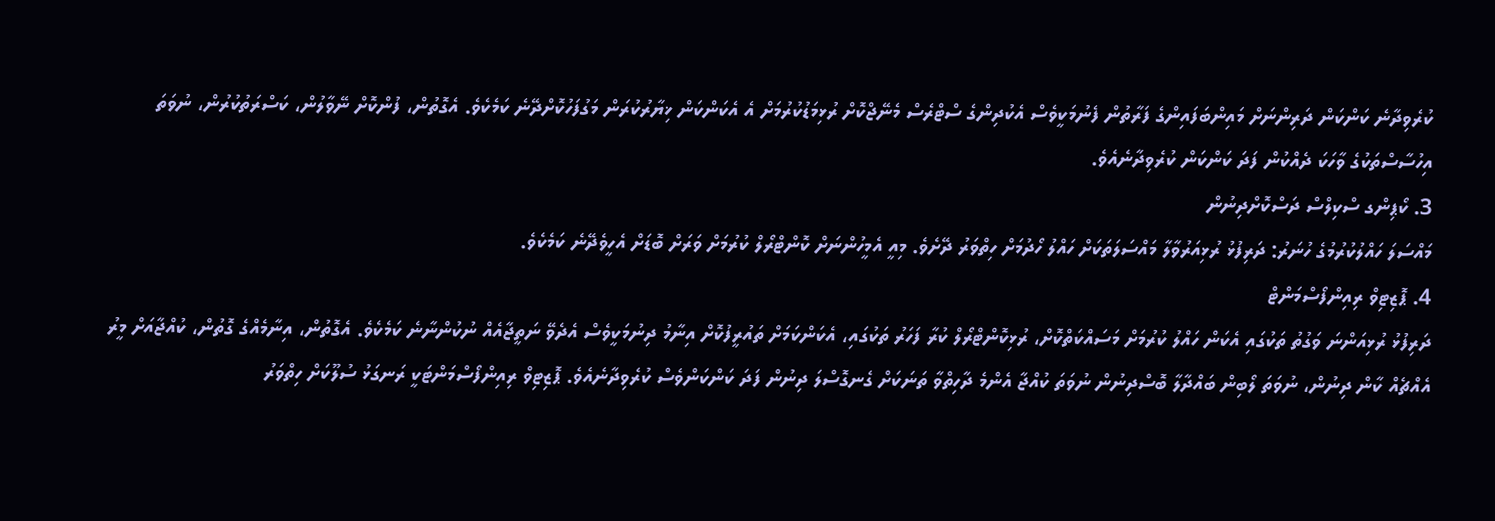ކުރެވިދާނެ ކަންކަން ދަރިންނަށް މައިންބަފައިންގެ ފަރާތުން ފެނުމަކީވެސް އެކުދިންގެ ސްޓްރެސް މެނޭޖްކޮށް ރުޅިމަޑުކުރުމަށް އެ އެކަންކަން ޚިޔާރުކުރަން މަގުފަހުކޮށްދޭނެ ކަމެކެވެ. އެގޮތުން، ފުންކޮށް ނޭވާލުން، ކަސްރަތުކުރުން، ނުވަތަ އިހުސާސްތަކުގެ ވާހަކަ ދެއްކުން ފަދަ ކަންކަން ކުރެވިދާނެއެވެ.
3. ކޯޕިންގ ސްކިލްސް ދަސްކޮށްދިނުން
މައްސަލަ ހައްލުކުރުމުގެ ހުނަރު: ދަރިފުޅު ރުޅިއަރުވާލާ މައްސަލަތަކަށް ހައްލު ހޯދުމަށް ހިތްވަރު ދޭށެވެ. މިއީ އެމީހުންނަށް ކޮންޓްރޯލް ކުރުމަށް ވަރަށް ބޮޑަށް އެހީވެދޭނެ ކަމެކެވެ.
4. ޕޮޒިޓިވް ރިއިންފޯސްމަންޓް
ދަރިފުޅު ރުޅިއަންނަ ވަގުތު ތަކުގައި އެކަން ހައްލު ކުރުމަށް މަސައްކަތްކޮށް، ރުޅިކޮންޓްރޯލް ކުރާ ފަހަރު ތަކުގައި، އެކަންކަމަށް ތައުރީފުކޮށް އިނާމު ދިނުމަކީވެސް އެދެވޭ ނަތީޖާއެއް ނުކުންނާނެ ކަމެކެވެ. އެގޮތުން، އިނާމެއްގެ ގޮތުން، ކުއްޖާއަށް މީރު އެއްޗެއް ކާން ދިނުން، ނުވަތަ ލޯބިން ބައްދާލާ ބޮސްދިނުން ނުވަތަ ކުއްޖާ އެންމެ ދާހިތްވާ ތަނަކަށް ގެނގޮސްލަ ދިނުން ފަދަ ކަންކަންވެސް ކުރެވިދާނެއެވެ. ޕޮޒިޓިވް ރިއިންފޯސްމަންޓަކީ ރަނގަޅު ސުލޫކަށް ހިތްވަރު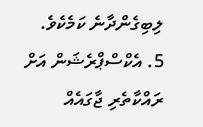ލިބިގެންދާނެ ކަމެކެވެ.
5. އެކްސްޕްރެޝަން އަށް ރައްކާތެރި ޖާގައެއް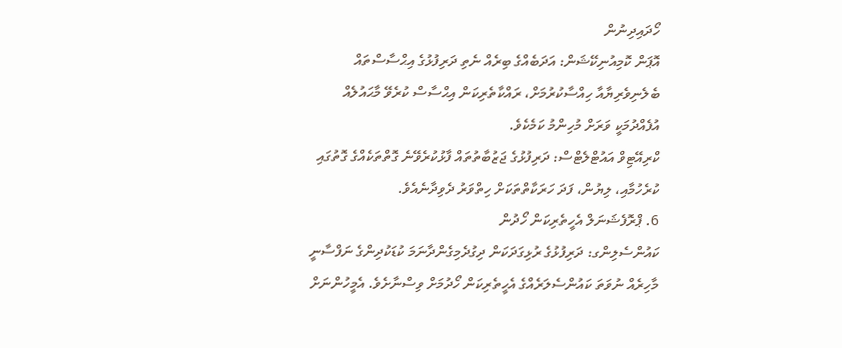ހޯދައިދިނުން
އޮޕަން ކޮމިއުނިކޭޝަން: އަދަބެއްގެ ބިރެއް ނެތި ދަރިފުޅުގެ އިޙްސާސްތައް ބެލެނިވެރިޔާއާ ހިއްސާކުރުމަށް، ރައްކާތެރިކަން އިޙްސާސް ކުރެވޭ މާޙައުލެއް އުފެއްދުމަކީ ވަރަށް މުހިންމު ކަމެކެވެ.
ކްރިއޭޓިވް އައުޓްލެޓްސް: ދަރިފުޅުގެ ޖަޒުބާތުތައް ފާޅުކުރެވޭނެ ގޮތްތަކެއްގެ ގޮތުގައި ކުރެހުމާއި، ލިޔުން، ފަދަ ހަރަކާތްތަކަށް ހިތްވަރު ދެވިދާނެއެވެ.
6. ޕްރޮފެޝަނަލް އެހީތެރިކަން ހޯދުން
ކައުންސެލިންގ: ދަރިފުޅުގެ ރުޅިގަދަކަން ދިގުދެމިގެންދާނަމަ ކުޑަކުދިންގެ ނަފްސާނީ މާހިރެއް ނުވަތަ ކައުންސެލަރެއްގެ އެހީތެރިކަން ހޯދުމަށް ވިސްނާށެވެ. އެމީހުންނަށް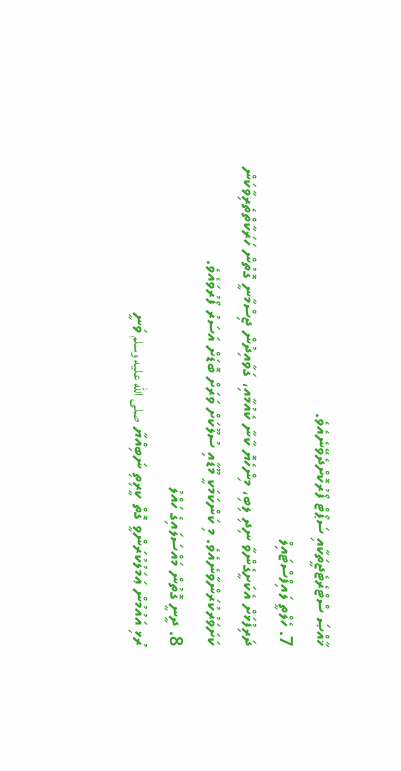ޚާއްޞަ ސްޓްރެޓެޖީތަކާއި ސަޕޯޓް ފޯރުކޮށްދެވޭނެއެވެ.
7. ހެލްތީ ލައިފްސްޓައިލް
ދަރިފުޅަށް އެކަށީގެންވާ ނިދި ލިބި، މިންހެޔޮ ކާނާ ކެއުމާއި، ގަވާއިދުން ޖިސްމާނީ ގޮތުން ހަރަކާތްތެރިވާކަން ކަށަވަރުކުރަންވާނެއެވެ. މި ކަންކަމަކީ މޫޑާއި ސުލޫކަށް ވަރަށް ބޮޑަށް އަސަރު ފޯރުވައެވެ.
8. ދީނީ ގޮތުން މައްސަލައިގެ ހައްލު
ރުޅި އައުމުން ޢަމަލުކުރަންވީ ގޮތް ކީރިތި ނަބިއްޔާ صلى الله عليه وسلم ވަނީ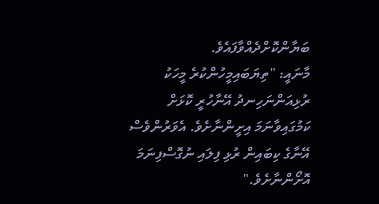ބަޔާންކޮށްދެއްވާފައެވެ.
މާނައީ: "ތިޔަބައިމީހުންކުރެ މީހަކު ރުޅިއަންނަހިނދު އޭނާހުރީ ކޮޅަށް ކަމުގައިވާނަމަ އިށީންނާށެވެ. އެވަރުންވެސް އޭނާގެ ކިބައިން ރުޅި ފިލައި ނުގޮސްފިނަމަ އޮށޯންނާށެވެ."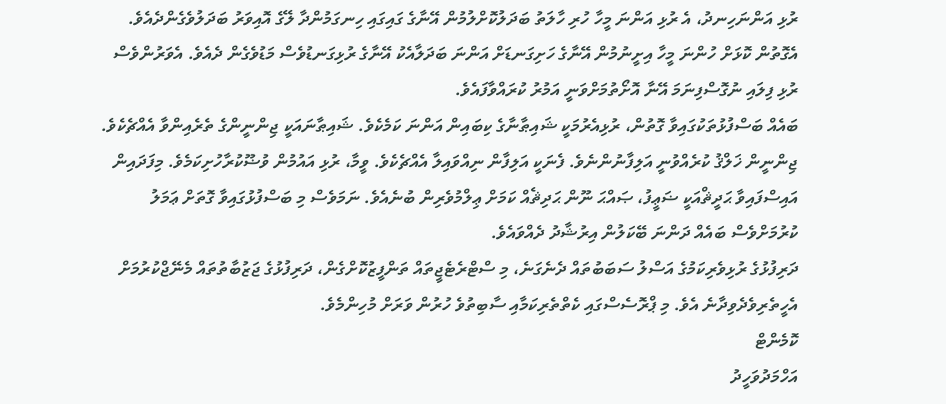ރުޅި އަންނަހިނދު، އެ ރުޅި އަންނަ މީހާ ހުރި ހާލަތު ބަދަލުކޮށްލުމުން އޭނާގެ ގައިގައި ހިނގަމުންދާ ލޭގެ އޮއިވަރު ބަދަލުވެގެންދެއެވެ. އެގޮތުން ކޮޅަށް ހުންނަ މީހާ އިށީނުމުން އޭނާގެ ހަށިގަނޑަށް އަންނަ ބަދަލާއެކު އޭނާގެ ރުޅިގަނޑުވެސް މަޑުވެގެން ދެއެވެ. އެވަރުންވެސް ރުޅި ފިލައި ނުގޮސްފިނަމަ އޭނާ އޮށޯތުމަށްވަނީ އަމުރު ކުރައްވާފައެވެ.
ބައެއް ބަސްފުޅުތަކުގައިވާ ގޮތުން، ރުޅިއެރުމަކީ ޝައިޠާނާގެ ކިބައިން އަންނަ ކަމެކެވެ. ޝައިޠާނައަކީ ޖިންނީންގެ ތެރެއިންވާ އެއްޗެކެވެ. ޖިންނީން ޚަލްޤު ކުރެއްވުނީ އަލިފާނުންނެވެ. ފެނަކީ އަލިފާން ނިއްވައިލާ އެއްޗެކެވެ. ވީމާ، ރުޅި އައުމުން ވުޟޫކުރާހުށިކަމެވެ. މިފަދައިން އައިސްފައިވާ ޙަދީޘްއަކީ ޟަޢީފު، ޞައްޙަ ނޫން ޙަދިޘެއް ކަމަށް ޢިލްމުވެރިން ބުނެއެވެ. ނަމަވެސް މި ބަސްފުޅުގައިވާ ގޮތަށް ޢަމަލު ކުރުމަށްވެސް ބައެއް ދަންނަ ބޭކަލުން އިރުޝާދު ދެއްވައެވެ.
ދަރިފުޅުގެ ރުޅިވެރިކަމުގެ އަސްލު ސަބަބުތައް ދެނެގަނެ، މި ސްޓްރެޓެޖީތައް ތަންފީޒުކޮށްގެން، ދަރިފުޅުގެ ޖަޒުބާތުތައް މެނޭޖްކުރުމަށް އެހީތެރިވެދެވިދާނެ އެވެ. މި ޕްރޮސެސްގައި ކެތްތެރިކަމާއި ސާބިތުވެ ހުރުން ވަރަށް މުހިންމެވެ.
ކޮމެންޓް
އަހްމަދުވަހީދު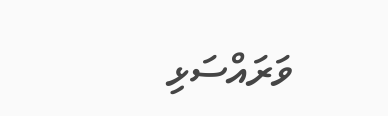ވަރައްސަޅި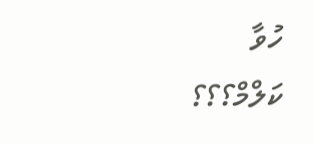ހުވާ
ކަލްމް؟؟؟